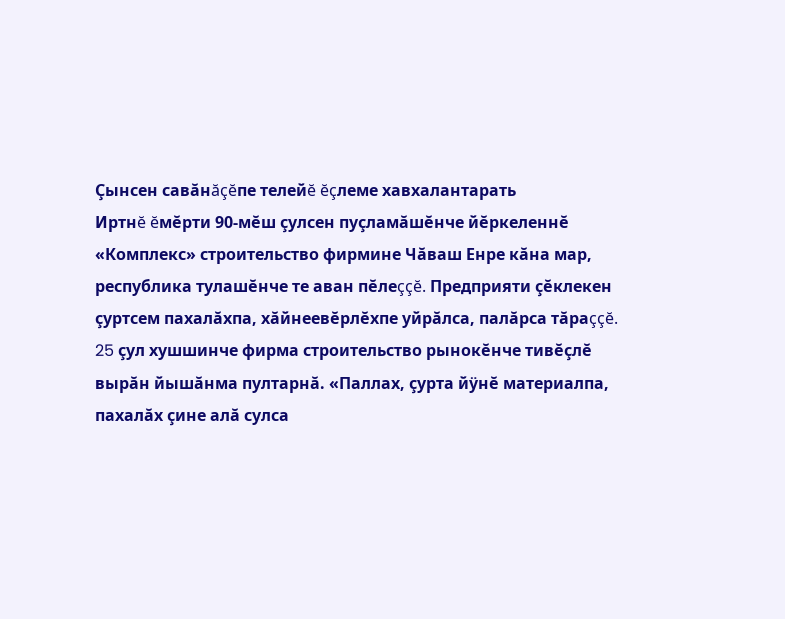Çынсен савăнăçĕпе телейĕ ĕçлеме хавхалантарать
Иртнĕ ĕмĕрти 90-мĕш çулсен пуçламăшĕнче йĕркеленнĕ «Комплекс» строительство фирмине Чăваш Енре кăна мар, республика тулашĕнче те аван пĕлеççĕ. Предприяти çĕклекен çуртсем пахалăхпа, хăйнеевĕрлĕхпе уйрăлса, палăрса тăраççĕ. 25 çул хушшинче фирма строительство рынокĕнче тивĕçлĕ вырăн йышăнма пултарнă. «Паллах, çурта йÿнĕ материалпа, пахалăх çине алă сулса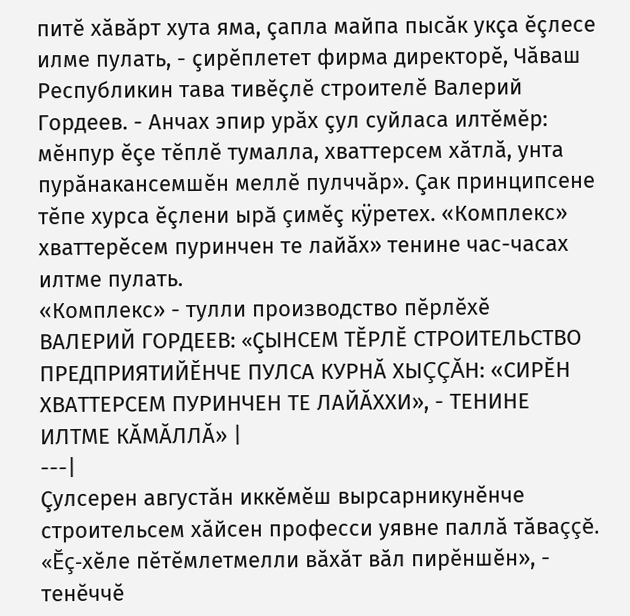питĕ хăвăрт хута яма, çапла майпа пысăк укçа ĕçлесе илме пулать, - çирĕплетет фирма директорĕ, Чăваш Республикин тава тивĕçлĕ строителĕ Валерий Гордеев. - Анчах эпир урăх çул суйласа илтĕмĕр: мĕнпур ĕçе тĕплĕ тумалла, хваттерсем хăтлă, унта пурăнакансемшĕн меллĕ пулччăр». Çак принципсене тĕпе хурса ĕçлени ырă çимĕç кÿретех. «Комплекс» хваттерĕсем пуринчен те лайăх» тенине час-часах илтме пулать.
«Комплекс» - тулли производство пĕрлĕхĕ
ВАЛЕРИЙ ГОРДЕЕВ: «ÇЫНСЕМ ТĔРЛĔ СТРОИТЕЛЬСТВО ПРЕДПРИЯТИЙĔНЧЕ ПУЛСА КУРНĂ ХЫÇÇĂН: «СИРĔН ХВАТТЕРСЕМ ПУРИНЧЕН ТЕ ЛАЙĂХХИ», - ТЕНИНЕ ИЛТМЕ КĂМĂЛЛĂ» |
---|
Çулсерен августăн иккĕмĕш вырсарникунĕнче строительсем хăйсен професси уявне паллă тăваççĕ. «Ĕç-хĕле пĕтĕмлетмелли вăхăт вăл пирĕншĕн», - тенĕччĕ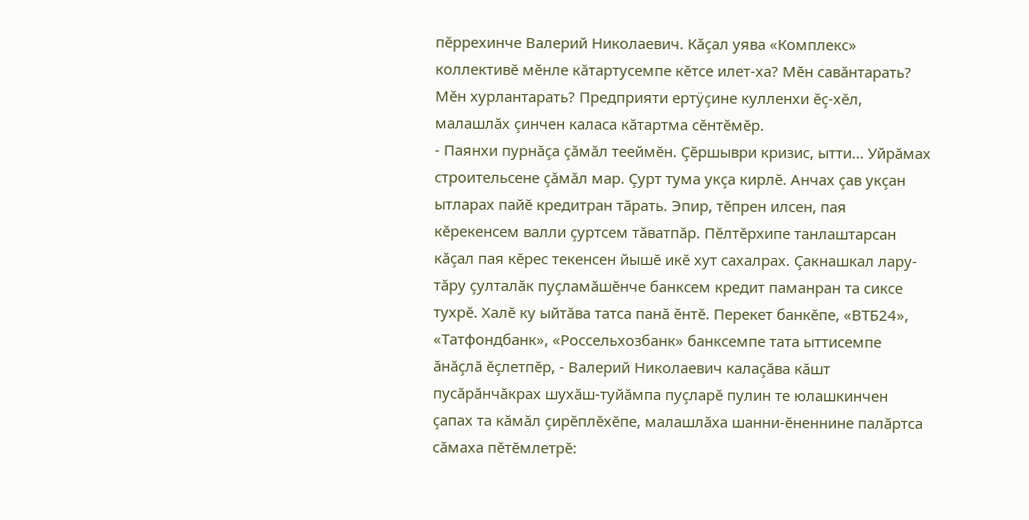пĕррехинче Валерий Николаевич. Кăçал уява «Комплекс» коллективĕ мĕнле кăтартусемпе кĕтсе илет-ха? Мĕн савăнтарать? Мĕн хурлантарать? Предприяти ертÿçине кулленхи ĕç-хĕл, малашлăх çинчен каласа кăтартма сĕнтĕмĕр.
- Паянхи пурнăçа çăмăл тееймĕн. Çĕршыври кризис, ытти... Уйрăмах строительсене çăмăл мар. Çурт тума укçа кирлĕ. Анчах çав укçан ытларах пайĕ кредитран тăрать. Эпир, тĕпрен илсен, пая кĕрекенсем валли çуртсем тăватпăр. Пĕлтĕрхипе танлаштарсан кăçал пая кĕрес текенсен йышĕ икĕ хут сахалрах. Çакнашкал лару-тăру çулталăк пуçламăшĕнче банксем кредит паманран та сиксе тухрĕ. Халĕ ку ыйтăва татса панă ĕнтĕ. Перекет банкĕпе, «ВТБ24», «Татфондбанк», «Россельхозбанк» банксемпе тата ыттисемпе ăнăçлă ĕçлетпĕр, - Валерий Николаевич калаçăва кăшт пусăрăнчăкрах шухăш-туйăмпа пуçларĕ пулин те юлашкинчен çапах та кăмăл çирĕплĕхĕпе, малашлăха шанни-ĕненнине палăртса сăмаха пĕтĕмлетрĕ: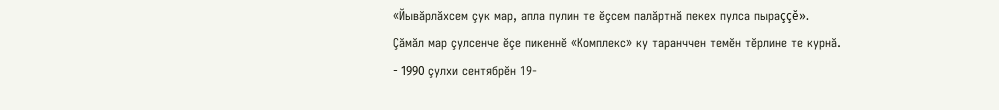«Йывăрлăхсем çук мар, апла пулин те ĕçсем палăртнă пекех пулса пыраççĕ».
Çăмăл мар çулсенче ĕçе пикеннĕ «Комплекс» ку таранччен темĕн тĕрлине те курнă.
- 1990 çулхи сентябрĕн 19-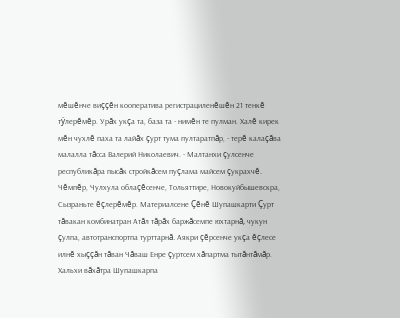мĕшĕнче виççĕн кооператива регистрациленĕшĕн 21 тенкĕ тÿлерĕмĕр. Урăх укçа та, база та - нимĕн те пулман. Халĕ кирек мĕн чухлĕ паха та лайăх çурт тума пултаратпăр, - терĕ калаçăва малалла тăсса Валерий Николаевич. - Малтанхи çулсенче республикăра пысăк стройкăсем пуçлама майсем çукрахчĕ. Чĕмпĕр, Чулхула облаçĕсенче, Тольяттире, Новокуйбышевскра, Сызраньте ĕçлерĕмĕр. Материалсене Çĕнĕ Шупашкарти Çурт тăвакан комбинатран Атăл тăрăх баржăсемпе юхтарнă, чукун çулпа, автотранспортпа турттарнă. Аякри çĕрсенче укçа ĕçлесе илнĕ хыççăн тăван Чăваш Енре çуртсем хăпартма тытăнтăмăр.
Хальхи вăхăтра Шупашкарпа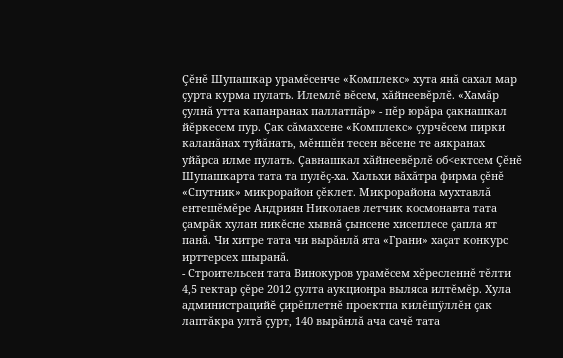Çĕнĕ Шупашкар урамĕсенче «Комплекс» хута янă сахал мар çурта курма пулать. Илемлĕ вĕсем, хăйнеевĕрлĕ. «Хамăр çулнă утта капанранах паллатпăр» - пĕр юрăра çакнашкал йĕркесем пур. Çак сăмахсене «Комплекс» çурчĕсем пирки каланăнах туйăнать, мĕншĕн тесен вĕсене те аякранах уйăрса илме пулать. Çавнашкал хăйнеевĕрлĕ об<ектсем Çĕнĕ Шупашкарта тата та пулĕç-ха. Хальхи вăхăтра фирма çĕнĕ «Спутник» микрорайон çĕклет. Микрорайона мухтавлă ентешĕмĕре Андриян Николаев летчик космонавта тата çамрăк хулан никĕсне хывнă çынсене хисеплесе çапла ят панă. Чи хитре тата чи вырăнлă ята «Грани» хаçат конкурс ирттерсех шыранă.
- Строительсен тата Винокуров урамĕсем хĕресленнĕ тĕлти 4,5 гектар çĕре 2012 çулта аукционра выляса илтĕмĕр. Хула администрацийĕ çирĕплетнĕ проектпа килĕшÿллĕн çак лаптăкра ултă çурт, 140 вырăнлă ача сачĕ тата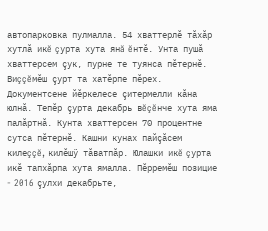автопарковка пулмалла. 54 хваттерлĕ тăхăр хутлă икĕ çурта хута янă ĕнтĕ. Унта пушă хваттерсем çук, пурне те туянса пĕтернĕ. Виççĕмĕш çурт та хатĕрпе пĕрех. Документсене йĕркелесе çитермелли кăна юлнă. Тепĕр çурта декабрь вĕçĕнче хута яма палăртнă. Кунта хваттерсен 70 процентне сутса пĕтернĕ. Кашни кунах пайçăсем килеççĕ, килĕшÿ тăватпăр. Юлашки икĕ çурта икĕ тапхăрпа хута ямалла. Пĕрремĕш позицие - 2016 çулхи декабрьте,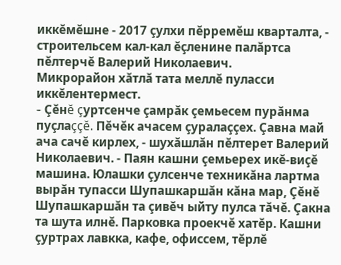иккĕмĕшне - 2017 çулхи пĕрремĕш кварталта, - строительсем кал-кал ĕçленине палăртса пĕлтерчĕ Валерий Николаевич.
Микрорайон хăтлă тата меллĕ пуласси иккĕлентермест.
- Çĕнĕ çуртсенче çамрăк çемьесем пурăнма пуçлаççĕ. Пĕчĕк ачасем çуралаççех. Çавна май ача сачĕ кирлех, - шухăшлăн пĕлтерет Валерий Николаевич. - Паян кашни çемьерех икĕ-виçĕ машина. Юлашки çулсенче техникăна лартма вырăн тупасси Шупашкаршăн кăна мар, Çĕнĕ Шупашкаршăн та çивĕч ыйту пулса тăчĕ. Çакна та шута илнĕ. Парковка проекчĕ хатĕр. Кашни çуртрах лавкка, кафе, офиссем, тĕрлĕ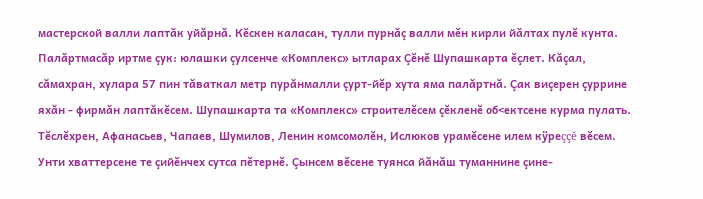мастерской валли лаптăк уйăрнă. Кĕскен каласан, тулли пурнăç валли мĕн кирли йăлтах пулĕ кунта.
Палăртмасăр иртме çук: юлашки çулсенче «Комплекс» ытларах Çĕнĕ Шупашкарта ĕçлет. Кăçал, сăмахран, хулара 57 пин тăваткал метр пурăнмалли çурт-йĕр хута яма палăртнă. Çак виçерен çуррине яхăн - фирмăн лаптăкĕсем. Шупашкарта та «Комплекс» строителĕсем çĕкленĕ об<ектсене курма пулать. Тĕслĕхрен, Афанасьев, Чапаев, Шумилов, Ленин комсомолĕн, Ислюков урамĕсене илем кÿреççĕ вĕсем. Унти хваттерсене те çийĕнчех сутса пĕтернĕ. Çынсем вĕсене туянса йăнăш туманнине çине-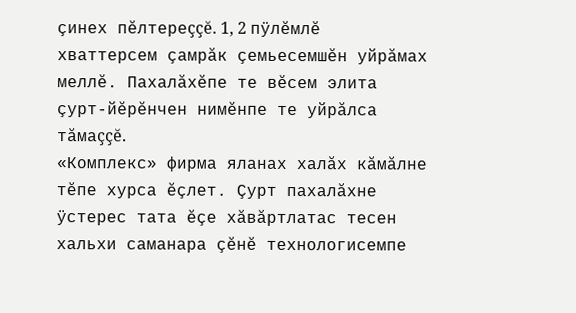çинех пĕлтереççĕ. 1, 2 пÿлĕмлĕ хваттерсем çамрăк çемьесемшĕн уйрăмах меллĕ. Пахалăхĕпе те вĕсем элита çурт-йĕрĕнчен нимĕнпе те уйрăлса тăмаççĕ.
«Комплекс» фирма яланах халăх кăмăлне тĕпе хурса ĕçлет. Çурт пахалăхне ÿстерес тата ĕçе хăвăртлатас тесен хальхи саманара çĕнĕ технологисемпе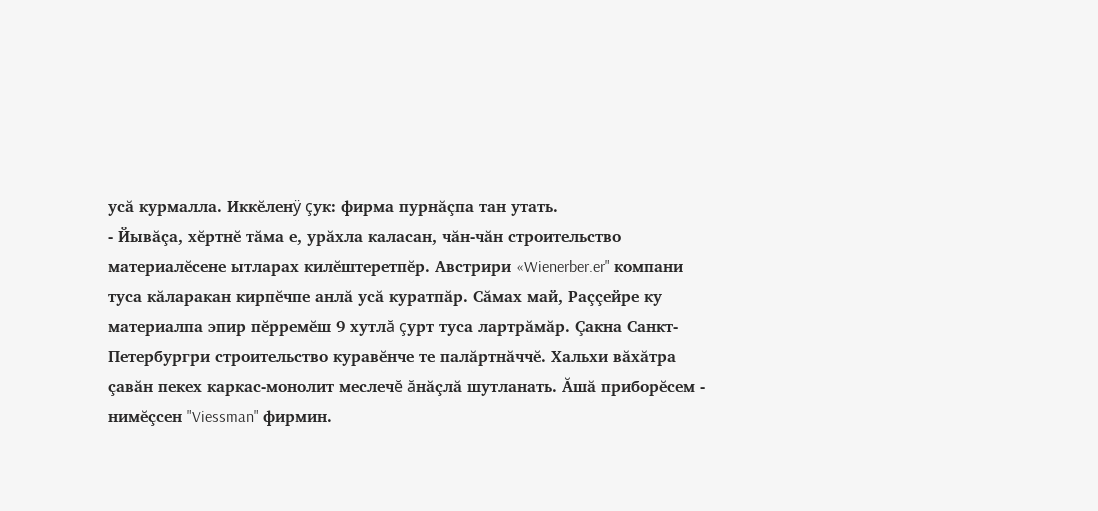усă курмалла. Иккĕленÿ çук: фирма пурнăçпа тан утать.
- Йывăçа, хĕртнĕ тăма е, урăхла каласан, чăн-чăн строительство материалĕсене ытларах килĕштеретпĕр. Австрири «Wienerber.er" компани туса кăларакан кирпĕчпе анлă усă куратпăр. Сăмах май, Раççейре ку материалпа эпир пĕрремĕш 9 хутлă çурт туса лартрăмăр. Çакна Санкт-Петербургри строительство куравĕнче те палăртнăччĕ. Хальхи вăхăтра çавăн пекех каркас-монолит меслечĕ ăнăçлă шутланать. Ăшă приборĕсем - нимĕçсен "Viessman" фирмин.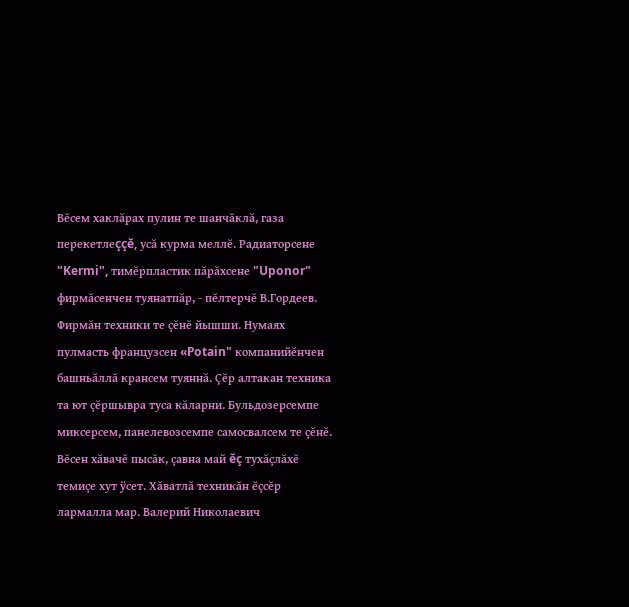Вĕсем хаклăрах пулин те шанчăклă, газа перекетлеççĕ, усă курма меллĕ. Радиаторсене "Kermi", тимĕрпластик пăрăхсене "Uponor" фирмăсенчен туянатпăр, - пĕлтерчĕ В.Гордеев.
Фирмăн техники те çĕнĕ йышши. Нумаях пулмасть французсен «Potain" компанийĕнчен башньăллă крансем туяннă. Çĕр алтакан техника та ют çĕршывра туса кăларни. Бульдозерсемпе миксерсем, панелевозсемпе самосвалсем те çĕнĕ. Вĕсен хăвачĕ пысăк, çавна май ĕç тухăçлăхĕ темиçе хут ÿсет. Хăватлă техникăн ĕçсĕр лармалла мар. Валерий Николаевич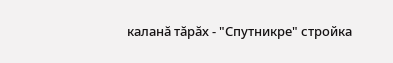каланă тăрăх - "Спутникре" стройка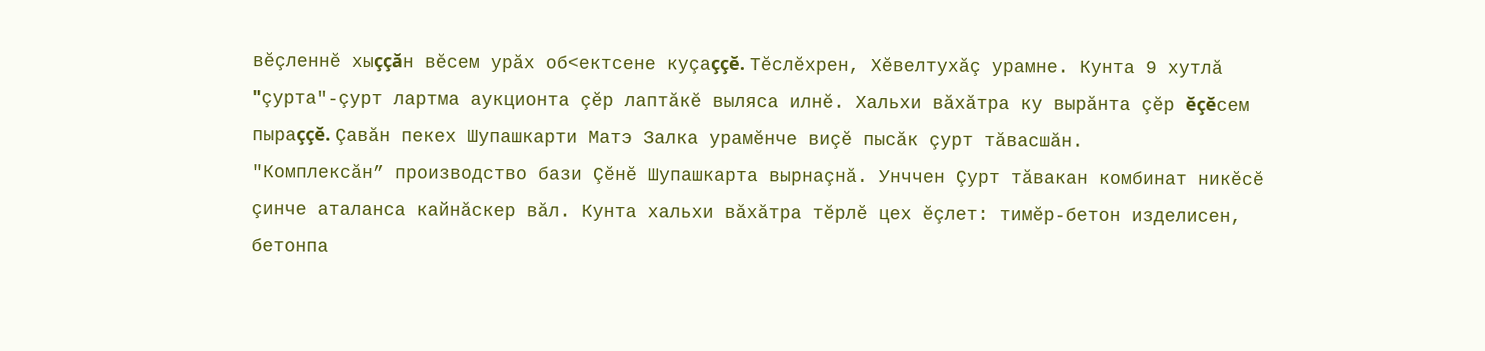вĕçленнĕ хыççăн вĕсем урăх об<ектсене куçаççĕ. Тĕслĕхрен, Хĕвелтухăç урамне. Кунта 9 хутлă "çурта"-çурт лартма аукционта çĕр лаптăкĕ выляса илнĕ. Хальхи вăхăтра ку вырăнта çĕр ĕçĕсем пыраççĕ. Çавăн пекех Шупашкарти Матэ Залка урамĕнче виçĕ пысăк çурт тăвасшăн.
"Комплексăн” производство бази Çĕнĕ Шупашкарта вырнаçнă. Унччен Çурт тăвакан комбинат никĕсĕ çинче аталанса кайнăскер вăл. Кунта хальхи вăхăтра тĕрлĕ цех ĕçлет: тимĕр-бетон изделисен, бетонпа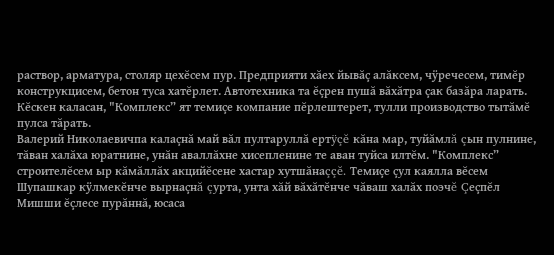раствор, арматура, столяр цехĕсем пур. Предприяти хăех йывăç алăксем, чÿречесем, тимĕр конструкцисем, бетон туса хатĕрлет. Автотехника та ĕçрен пушă вăхăтра çак базăра ларать. Кĕскен каласан, "Комплекс” ят темиçе компание пĕрлештерет, тулли производство тытăмĕ пулса тăрать.
Валерий Николаевичпа калаçнă май вăл пултаруллă ертÿçĕ кăна мар, туйăмлă çын пулнине, тăван халăха юратнине, унăн аваллăхне хисепленине те аван туйса илтĕм. "Комплекс” строителĕсем ыр кăмăллăх акцийĕсене хастар хутшăнаççĕ. Темиçе çул каялла вĕсем Шупашкар кÿлмекĕнче вырнаçнă çурта, унта хăй вăхăтĕнче чăваш халăх поэчĕ Çеçпĕл Мишши ĕçлесе пурăннă, юсаса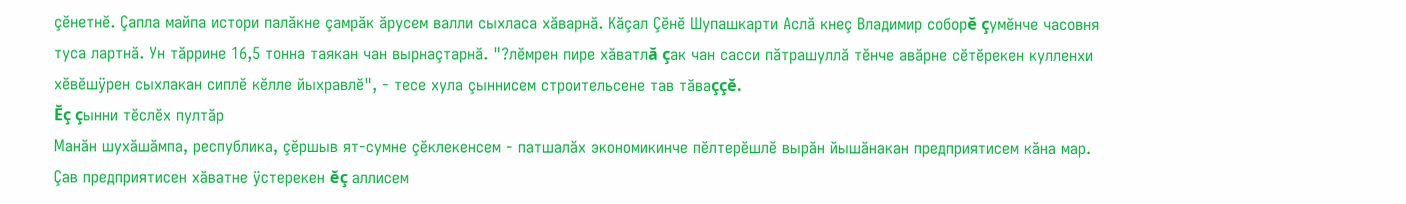çĕнетнĕ. Çапла майпа истори палăкне çамрăк ăрусем валли сыхласа хăварнă. Кăçал Çĕнĕ Шупашкарти Аслă кнеç Владимир соборĕ çумĕнче часовня туса лартнă. Ун тăррине 16,5 тонна таякан чан вырнаçтарнă. "?лĕмрен пире хăватлă çак чан сасси пăтрашуллă тĕнче авăрне сĕтĕрекен кулленхи хĕвĕшÿрен сыхлакан сиплĕ кĕлле йыхравлĕ", - тесе хула çыннисем строительсене тав тăваççĕ.
Ĕç çынни тĕслĕх пултăр
Манăн шухăшăмпа, республика, çĕршыв ят-сумне çĕклекенсем - патшалăх экономикинче пĕлтерĕшлĕ вырăн йышăнакан предприятисем кăна мар. Çав предприятисен хăватне ÿстерекен ĕç аллисем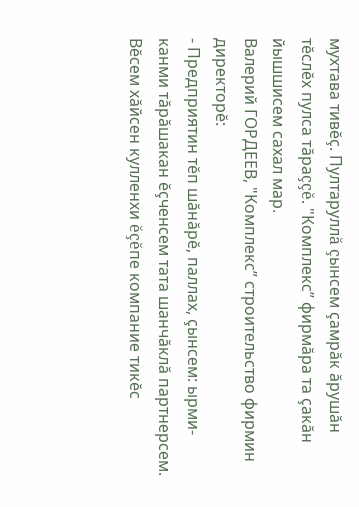мухтава тивĕç. Пултаруллă çынсем çамрăк ăрушăн тĕслĕх пулса тăраççĕ. "Комплекс” фирмăра та çакăн йышшисем сахал мар.
Валерий ГОРДЕЕВ, "Комплекс” строительство фирмин директорĕ:
- Предприятин тĕп шăнăрĕ, паллах, çынсем: ырми-канми тăрăшакан ĕçченсем тата шанчăклă партнерсем. Вĕсем хăйсен кулленхи ĕçĕпе компание тикĕс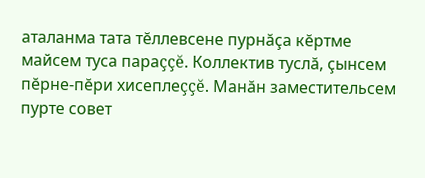аталанма тата тĕллевсене пурнăçа кĕртме майсем туса параççĕ. Коллектив туслă, çынсем пĕрне-пĕри хисеплеççĕ. Манăн заместительсем пурте совет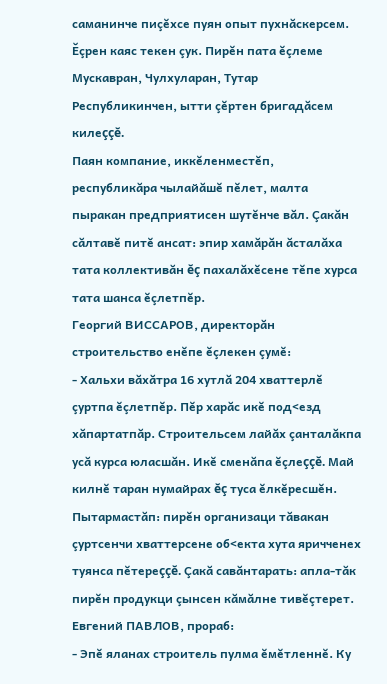саманинче пиçĕхсе пуян опыт пухнăскерсем. Ĕçрен каяс текен çук. Пирĕн пата ĕçлеме Мускавран, Чулхуларан, Тутар Республикинчен, ытти çĕртен бригадăсем килеççĕ.
Паян компание, иккĕленместĕп, республикăра чылайăшĕ пĕлет, малта пыракан предприятисен шутĕнче вăл. Çакăн сăлтавĕ питĕ ансат: эпир хамăрăн ăсталăха тата коллективăн ĕç пахалăхĕсене тĕпе хурса тата шанса ĕçлетпĕр.
Георгий ВИССАРОВ, директорăн строительство енĕпе ĕçлекен çумĕ:
- Хальхи вăхăтра 16 хутлă 204 хваттерлĕ çуртпа ĕçлетпĕр. Пĕр харăс икĕ под<езд хăпартатпăр. Строительсем лайăх çанталăкпа усă курса юласшăн. Икĕ сменăпа ĕçлеççĕ. Май килнĕ таран нумайрах ĕç туса ĕлкĕресшĕн. Пытармастăп: пирĕн организаци тăвакан çуртсенчи хваттерсене об<екта хута яричченех туянса пĕтереççĕ. Çакă савăнтарать: апла-тăк пирĕн продукци çынсен кăмăлне тивĕçтерет.
Евгений ПАВЛОВ, прораб:
- Эпĕ яланах строитель пулма ĕмĕтленнĕ. Ку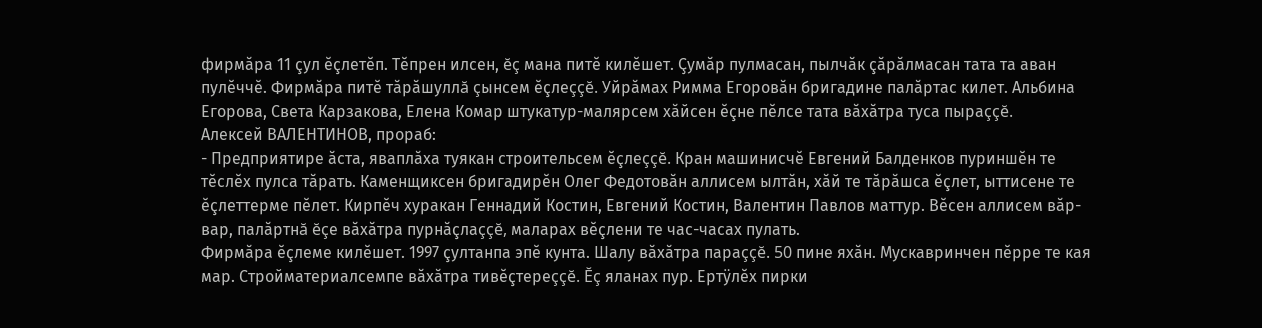фирмăра 11 çул ĕçлетĕп. Тĕпрен илсен, ĕç мана питĕ килĕшет. Çумăр пулмасан, пылчăк çăрăлмасан тата та аван пулĕччĕ. Фирмăра питĕ тăрăшуллă çынсем ĕçлеççĕ. Уйрăмах Римма Егоровăн бригадине палăртас килет. Альбина Егорова, Света Карзакова, Елена Комар штукатур-малярсем хăйсен ĕçне пĕлсе тата вăхăтра туса пыраççĕ.
Алексей ВАЛЕНТИНОВ, прораб:
- Предприятире ăста, яваплăха туякан строительсем ĕçлеççĕ. Кран машинисчĕ Евгений Балденков пуриншĕн те тĕслĕх пулса тăрать. Каменщиксен бригадирĕн Олег Федотовăн аллисем ылтăн, хăй те тăрăшса ĕçлет, ыттисене те ĕçлеттерме пĕлет. Кирпĕч хуракан Геннадий Костин, Евгений Костин, Валентин Павлов маттур. Вĕсен аллисем вăр-вар, палăртнă ĕçе вăхăтра пурнăçлаççĕ, маларах вĕçлени те час-часах пулать.
Фирмăра ĕçлеме килĕшет. 1997 çултанпа эпĕ кунта. Шалу вăхăтра параççĕ. 50 пине яхăн. Мускавринчен пĕрре те кая мар. Стройматериалсемпе вăхăтра тивĕçтереççĕ. Ĕç яланах пур. Ертÿлĕх пирки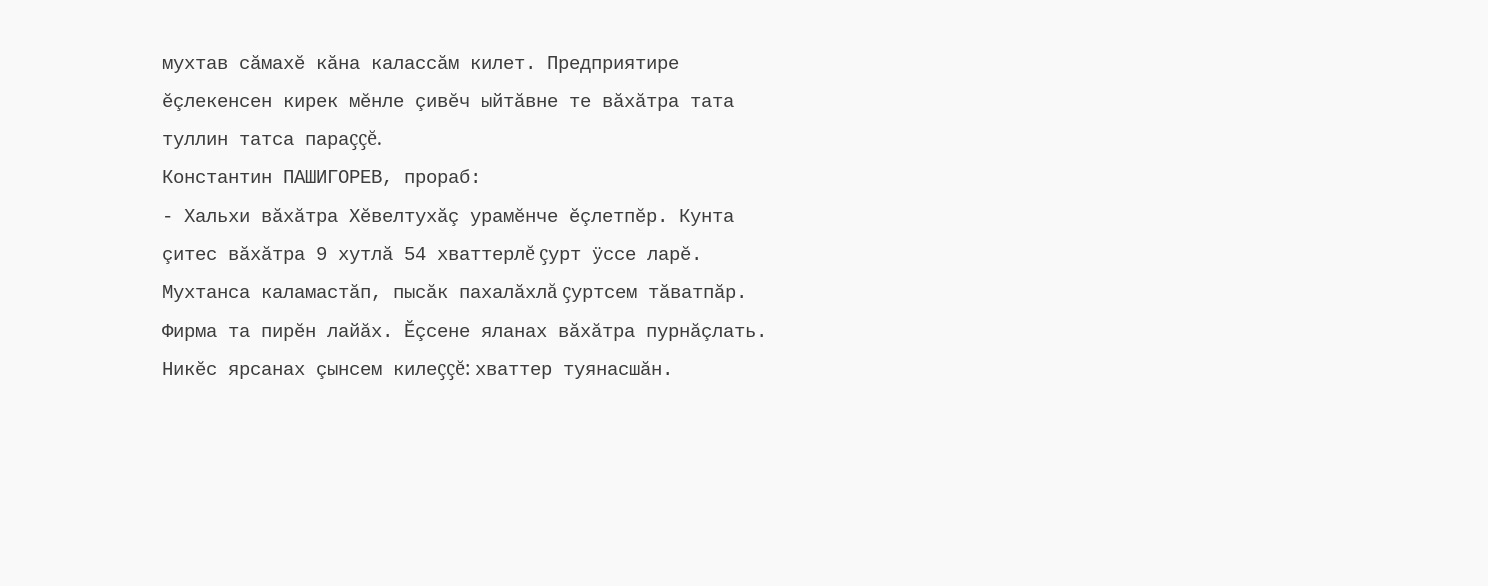мухтав сăмахĕ кăна калассăм килет. Предприятире ĕçлекенсен кирек мĕнле çивĕч ыйтăвне те вăхăтра тата туллин татса параççĕ.
Константин ПАШИГОРЕВ, прораб:
- Хальхи вăхăтра Хĕвелтухăç урамĕнче ĕçлетпĕр. Кунта çитес вăхăтра 9 хутлă 54 хваттерлĕ çурт ÿссе ларĕ. Мухтанса каламастăп, пысăк пахалăхлă çуртсем тăватпăр. Фирма та пирĕн лайăх. Ĕçсене яланах вăхăтра пурнăçлать. Никĕс ярсанах çынсем килеççĕ: хваттер туянасшăн.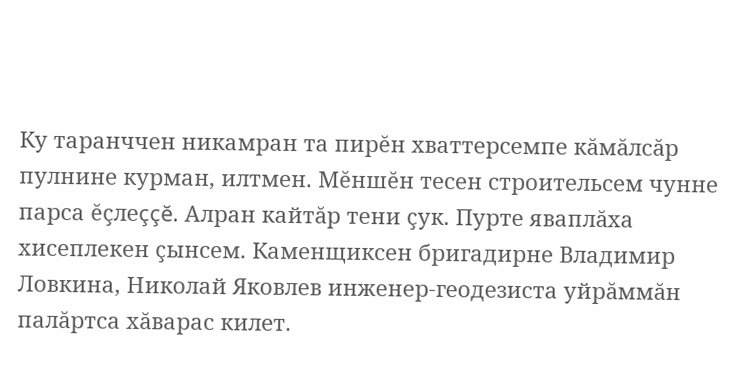Ку таранччен никамран та пирĕн хваттерсемпе кăмăлсăр пулнине курман, илтмен. Мĕншĕн тесен строительсем чунне парса ĕçлеççĕ. Алран кайтăр тени çук. Пурте яваплăха хисеплекен çынсем. Каменщиксен бригадирне Владимир Ловкина, Николай Яковлев инженер-геодезиста уйрăммăн палăртса хăварас килет.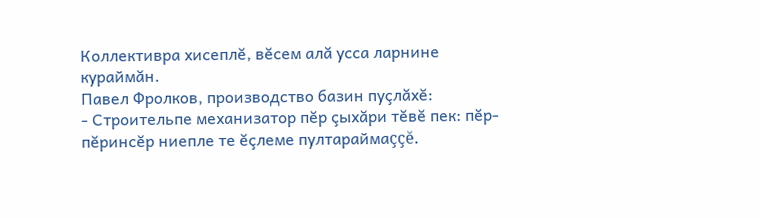Коллективра хисеплĕ, вĕсем алă усса ларнине кураймăн.
Павел Фролков, производство базин пуçлăхĕ:
- Строительпе механизатор пĕр çыхăри тĕвĕ пек: пĕр-пĕринсĕр ниепле те ĕçлеме пултараймаççĕ.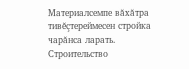Материалсемпе вăхăтра тивĕçтереймесен стройка чарăнса ларать. Строительство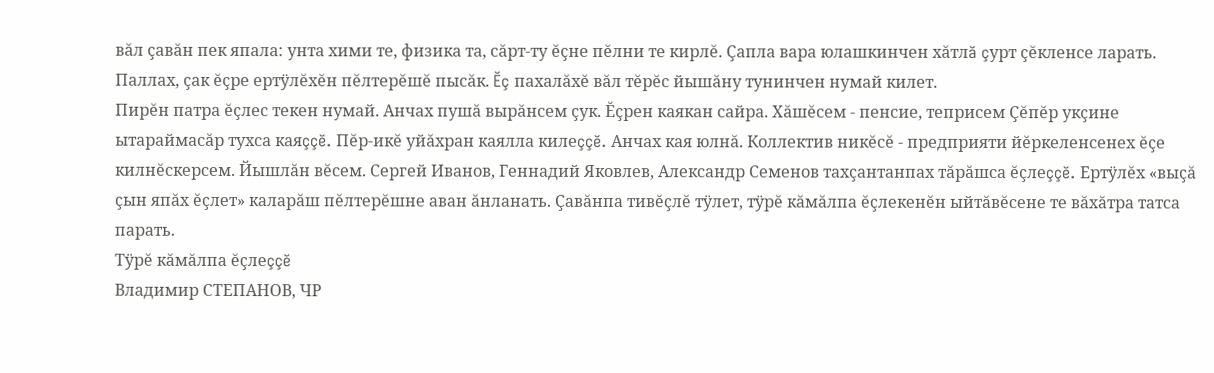вăл çавăн пек япала: унта хими те, физика та, сăрт-ту ĕçне пĕлни те кирлĕ. Çапла вара юлашкинчен хăтлă çурт çĕкленсе ларать. Паллах, çак ĕçре ертÿлĕхĕн пĕлтерĕшĕ пысăк. Ĕç пахалăхĕ вăл тĕрĕс йышăну тунинчен нумай килет.
Пирĕн патра ĕçлес текен нумай. Анчах пушă вырăнсем çук. Ĕçрен каякан сайра. Хăшĕсем - пенсие, теприсем Çĕпĕр укçине ытараймасăр тухса каяççĕ. Пĕр-икĕ уйăхран каялла килеççĕ. Анчах кая юлнă. Коллектив никĕсĕ - предприяти йĕркеленсенех ĕçе килнĕскерсем. Йышлăн вĕсем. Сергей Иванов, Геннадий Яковлев, Александр Семенов тахçантанпах тăрăшса ĕçлеççĕ. Ертÿлĕх «выçă çын япăх ĕçлет» каларăш пĕлтерĕшне аван ăнланать. Çавăнпа тивĕçлĕ тÿлет, тÿрĕ кăмăлпа ĕçлекенĕн ыйтăвĕсене те вăхăтра татса парать.
Тÿрĕ кăмăлпа ĕçлеççĕ
Владимир СТЕПАНОВ, ЧР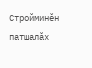Стройминĕн патшалăх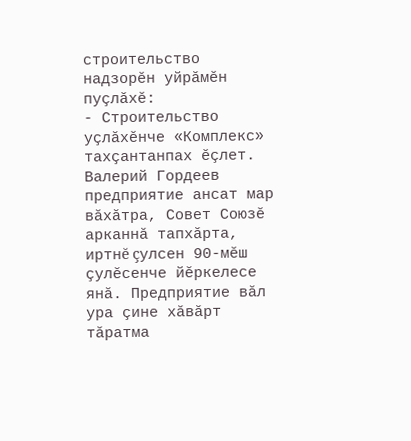строительство надзорĕн уйрăмĕн пуçлăхĕ:
- Строительство уçлăхĕнче «Комплекс» тахçантанпах ĕçлет. Валерий Гордеев предприятие ансат мар вăхăтра, Совет Союзĕ арканнă тапхăрта, иртнĕ çулсен 90-мĕш çулĕсенче йĕркелесе янă. Предприятие вăл ура çине хăвăрт тăратма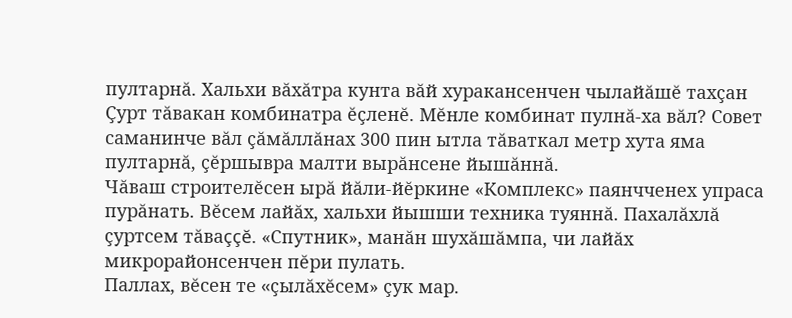пултарнă. Хальхи вăхăтра кунта вăй хуракансенчен чылайăшĕ тахçан Çурт тăвакан комбинатра ĕçленĕ. Мĕнле комбинат пулнă-ха вăл? Совет саманинче вăл çăмăллăнах 300 пин ытла тăваткал метр хута яма пултарнă, çĕршывра малти вырăнсене йышăннă.
Чăваш строителĕсен ырă йăли-йĕркине «Комплекс» паянчченех упраса пурăнать. Вĕсем лайăх, хальхи йышши техника туяннă. Пахалăхлă çуртсем тăваççĕ. «Спутник», манăн шухăшăмпа, чи лайăх микрорайонсенчен пĕри пулать.
Паллах, вĕсен те «çылăхĕсем» çук мар.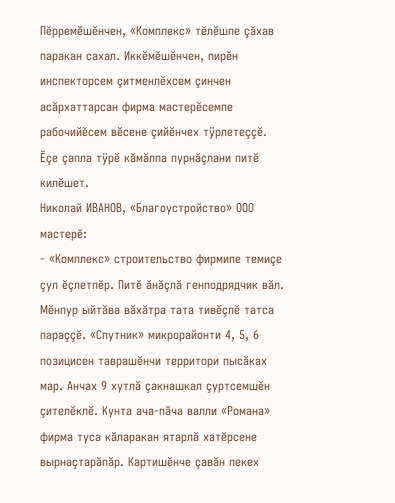Пĕрремĕшĕнчен, «Комплекс» тĕлĕшпе çăхав паракан сахал. Иккĕмĕшĕнчен, пирĕн инспекторсем çитменлĕхсем çинчен асăрхаттарсан фирма мастерĕсемпе рабочийĕсем вĕсене çийĕнчех тÿрлетеççĕ. Ĕçе çапла тÿрĕ кăмăлпа пурнăçлани питĕ килĕшет.
Николай ИВАНОВ, «Благоустройство» ООО мастерĕ:
- «Комплекс» строительство фирмипе темиçе çул ĕçлетпĕр. Питĕ ăнăçлă генподрядчик вăл. Мĕнпур ыйтăва вăхăтра тата тивĕçлĕ татса параççĕ. «Спутник» микрорайонти 4, 5, 6 позицисен таврашĕнчи территори пысăках мар. Анчах 9 хутлă çакнашкал çуртсемшĕн çителĕклĕ. Кунта ача-пăча валли «Романа» фирма туса кăларакан ятарлă хатĕрсене вырнаçтарăпăр. Картишĕнче çавăн пекех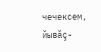чечексем, йывăç-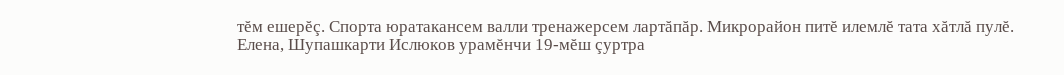тĕм ешерĕç. Спорта юратакансем валли тренажерсем лартăпăр. Микрорайон питĕ илемлĕ тата хăтлă пулĕ.
Елена, Шупашкарти Ислюков урамĕнчи 19-мĕш çуртра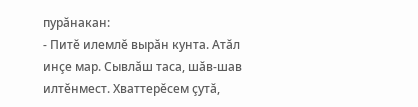пурăнакан:
- Питĕ илемлĕ вырăн кунта. Атăл инçе мар. Сывлăш таса, шăв-шав илтĕнмест. Хваттерĕсем çутă,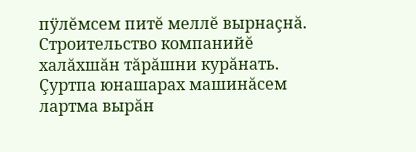пÿлĕмсем питĕ меллĕ вырнаçнă. Строительство компанийĕ халăхшăн тăрăшни курăнать. Çуртпа юнашарах машинăсем лартма вырăн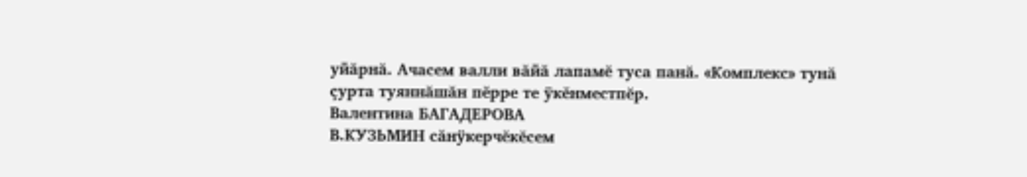уйăрнă. Ачасем валли вăйă лапамĕ туса панă. «Комплекс» тунă çурта туяннăшăн пĕрре те ÿкĕнместпĕр.
Валентина БАГАДЕРОВА
В.КУЗЬМИН сăнÿкерчĕкĕсем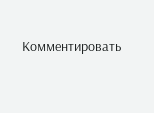Комментировать